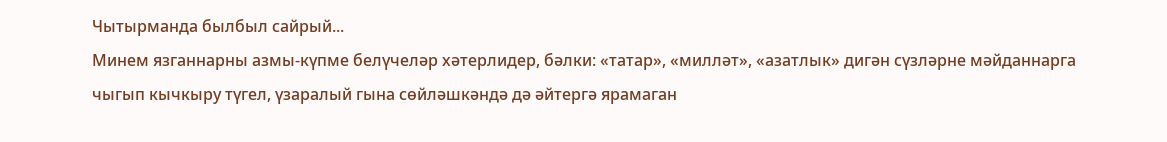Чытырманда былбыл сайрый...
Минем язганнарны азмы-күпме белүчеләр хәтерлидер, бәлки: «татар», «милләт», «азатлык» дигән сүзләрне мәйданнарга чыгып кычкыру түгел, үзаралый гына сөйләшкәндә дә әйтергә ярамаган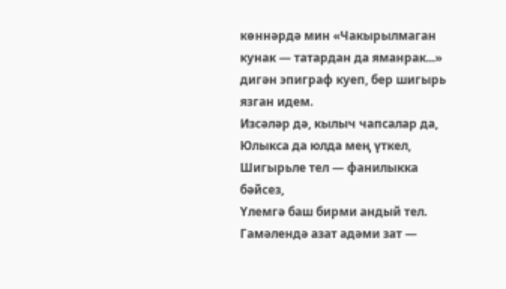көннәрдә мин «Чакырылмаган кунак — татардан да яманрак...» дигән эпиграф куеп, бер шигырь язган идем.
Изсәләр дә, кылыч чапсалар да,
Юлыкса да юлда мең үткел,
Шигырьле тел — фанилыкка бәйсез,
Үлемгә баш бирми андый тел.
Гамәлендә азат адәми зат —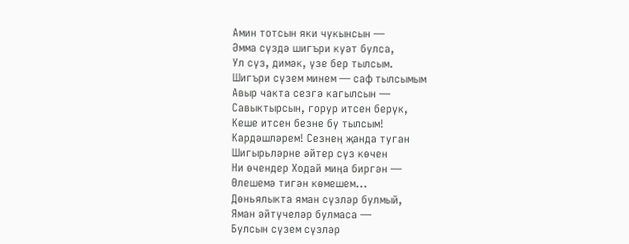Амин тотсын яки чукынсын —
Әмма сүздә шигъри куәт булса,
Ул сүз, димәк, үзе бер тылсым.
Шигъри сүзем минем — саф тылсымым
Авыр чакта сезгә кагылсын —
Савыктырсын, горур итсен берүк,
Кеше итсен безне бу тылсым!
Кардәшләрем! Сезнең җанда туган
Шигырьләрне әйтер сүз көчен
Ни өчендер Ходай миңа биргән —
Өлешемә тигән көмешем...
Дөньялыкта яман сүзләр булмый,
Яман әйтүчеләр булмаса —
Булсын сүзем сүзләр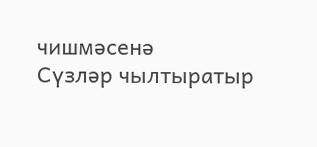чишмәсенә
Сүзләр чылтыратыр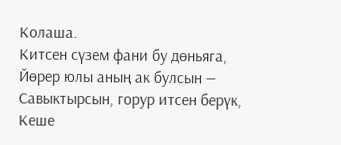Колаша.
Китсен сүзем фани бу дөньяга,
Йөрер юлы аның ак булсын —
Савыктырсын, горур итсен берүк,
Кеше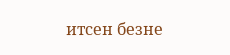итсен безне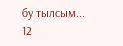бу тылсым...
12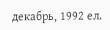декабрь, 1992 ел.